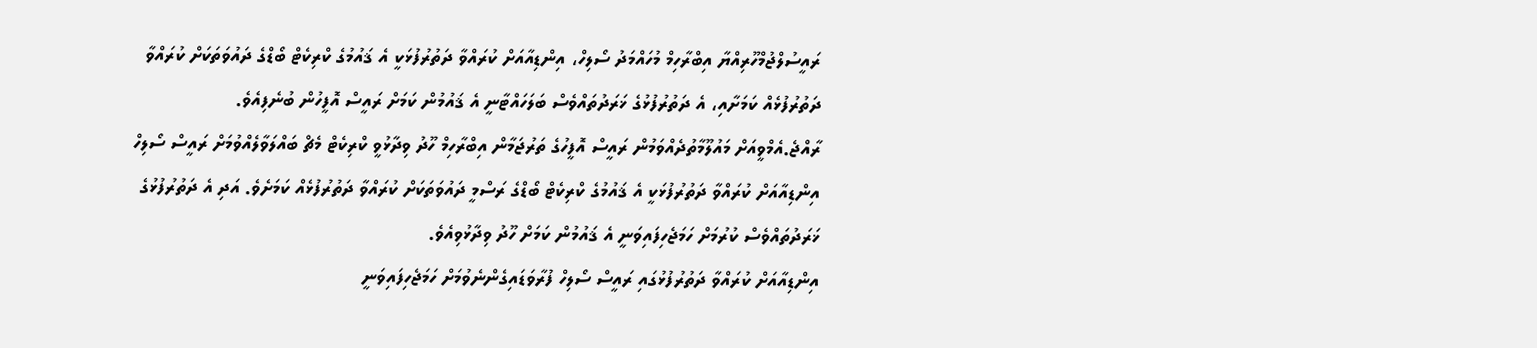ރައީސުލްޖުމްހޫރިއްޔާ އިބްރާހިމް މުހައްމަދު ސޯލިހް، އިންޑިއާއަށް ކުރައްވާ ދަތުރުފުޅަކީ އެ ޤައުމުގެ ކްރިކެޓް ބޯޑްގެ ދައުވަތަކަށް ކުރައްވާ ދަތުރުފުޅެއް ކަމަށާއި، އެ ދަތުރުފުޅުގެ ޚަރަދުތައްވެސް ބަލަހައްޓާނީ އެ ޤައުމުން ކަމަށް ރައީސް އޮފީހުން ބުނެފިއެވެ.
ރާއްޖެ.އެމްވީއަށް މައުލޫމާތުދެއްވަމުން ރައީސް އޮފީހުގެ ތަރުޖަމާން އިބްރާހިމް ހޫދު ވިދާޅުވީ ކްރިކެޓް މެޗް ބައްލަވާލެއްވުމަށް ރައީސް ސޯލިހް އިންޑިއާއަށް ކުރައްވާ ދަތުރުފުޅަކީ އެ ޤައުމުގެ ކްރިކެޓް ބޯޑްގެ ރަސްމީ ދައުވަތަކަށް ކުރައްވާ ދަތުރުފުޅެއް ކަމަށެވެ. އަދި އެ ދަތުރުފުޅުގެ ޚަރަދުތައްވެސް ކުރުމަށް ހަމަޖެހިފައިވަނީ އެ ޤައުމުން ކަމަށް ހޫދު ވިދާޅުވިއެވެ.
އިންޑިއާއަށް ކުރައްވާ ދަތުރުފުޅުގައި ރައީސް ސޯލިހް ފުރާވަޑައިގެންނެވުމަށް ހަމަޖެހިފައިވަނީ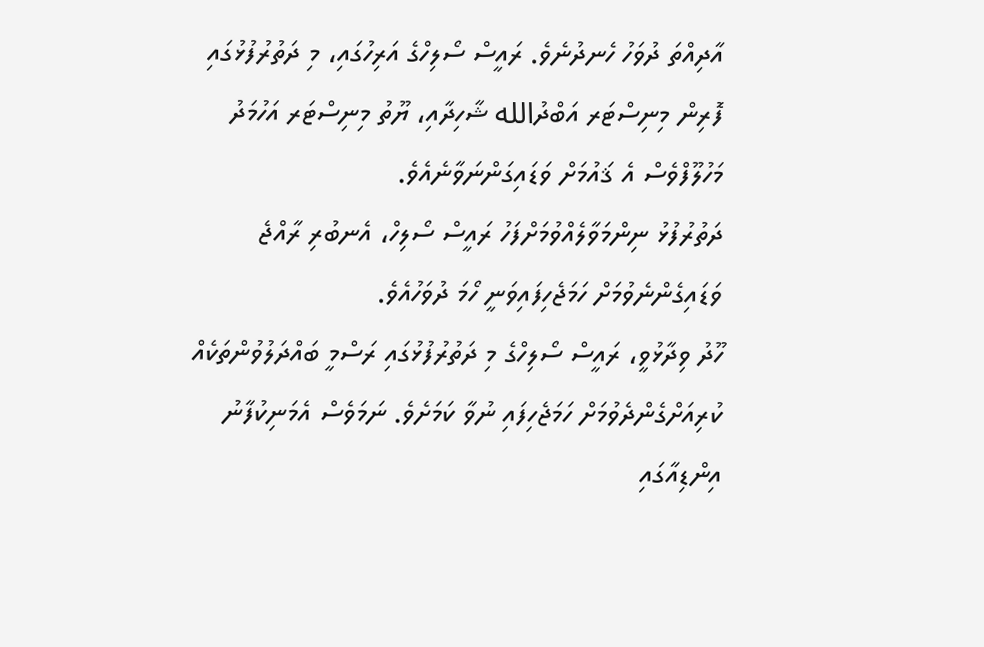އާދިއްތަ ދުވަހު ހެނދުނެވެ. ރައީސް ސޯލިހްގެ އަރިހުގައި، މި ދަތުރުފުޅުގައި ފޮރިން މިނިސްޓަރ އަބްދުالله ޝާހިދާއި، ޔޫތު މިނިސްޓަރ އަހުމަދު މަހުލޫފްވެސް އެ ޤައުމަށް ވަޑައިގަންނަވާނެއެވެ.
ދަތުރުފުޅު ނިންމަވާލެއްވުމަށްފަހު ރައީސް ސޯލިހް، އެނބުރި ރާއްޖެ ވަޑައިގެންނެވުމަށް ހަމަޖެހިފައިވަނީ ހޯމަ ދުވަހުއެވެ.
ހޫދު ވިދާޅުވީ، ރައީސް ސޯލިހްގެ މި ދަތުރުފުޅުގައި ރަސްމީ ބައްދަލުވުންތަކެއް ކުރިއަށްގެންދެވުމަށް ހަމަޖެހިފައި ނުވާ ކަމަށެވެ. ނަމަވެސް އެމަނިކުފާނު އިންޑިއާގައި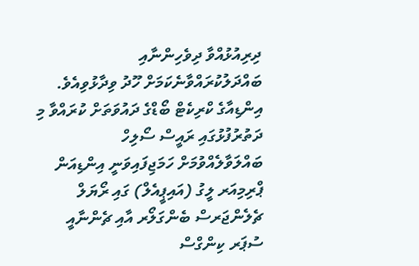ދިރިއުޅުއްވާ ދިވެހިންނާއި ބައްދަލުކުރައްވާނެކަމަށް ހޫދު ވިދާޅުވިއެވެ.
އިންޑިއާގެ ކްރިކެޓް ބޯޑްގެ ދައުވަތަށް ކުރައްވާ މި ދަތުރުފުޅުގައި ރައީސް ސޯލިހް ބައްލަވާލެއްވުމަށް ހަމަޖިފައިވަނީ އިންޑިއަން ޕްރިމިއަރ ލީގު (އައިޕީއެލް) ގައި ރޯޔަލް ޗެލެންޖަރސް ބެންގަލޯރ އާއި ޗެންނާއީ ސުޕަރ ކިންގްސް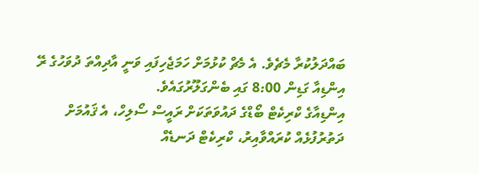ބައްދަލުކުރާ މެޗެވެ. އެ މެޗް ކުޅުމަށް ހަމަޖެހިފައި ވަނީ އާދިއްތަ ދުވަހުގެ ރޭ އިންޑިއާ ގަޑިން 8:00 ގައި ބެންގަލޫރުގައެވެ.
އިންޑިއާގެ ކްރިކެޓް ބޯޑްގެ ދައުވަތަކަށް ރައީސް ސޯލިހް، އެ ޤައުމަށް ދަތުރުފުޅެއް ކުރައްވާއިރު، ކްރިކެޓް ދަނޑެއް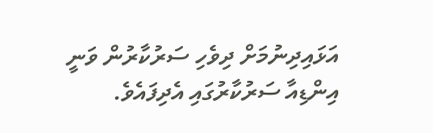އަޅައިދިނުމަށް ދިވެހި ސަރުކާރުން ވަނީ އިންޑިއާ ސަރުކާރުގައި އެދިފައެވެ.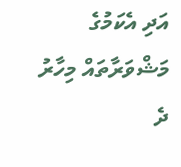އަދި އެކަމުގެ މަޝްވަރާތައް މިހާރު ދެ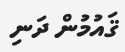ޤައުމުން ދަނި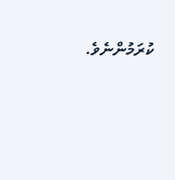ކުރަމުންނެވެ.